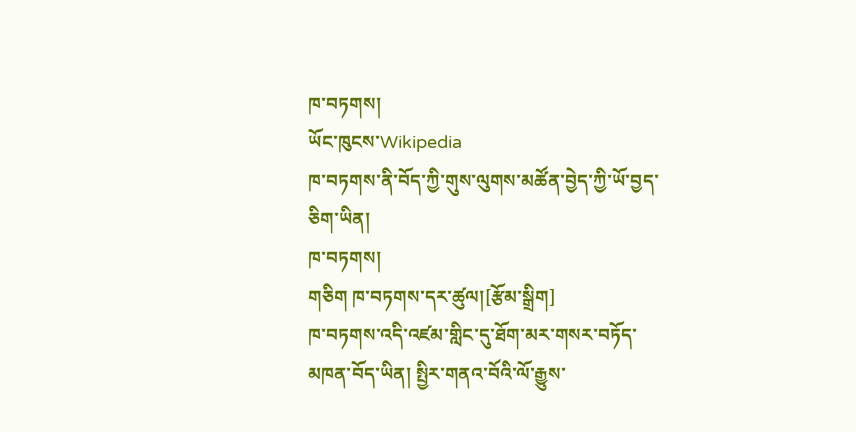ཁ་བཏགས།
ཡོང་ཁུངས་Wikipedia
ཁ་བཏགས་ནི་བོད་ཀྱི་གུས་ལུགས་མཚོན་བྱེད་ཀྱི་ཡོ་བྱད་ཅིག་ཡིན།
ཁ་བཏགས།
གཅིག ཁ་བཏགས་དར་ཚུལ།[རྩོམ་སྒྲིག]
ཁ་བཏགས་འདི་འཛམ་གླིང་དུ་ཐོག་མར་གསར་བཏོད་མཁན་བོད་ཡིན། སྤྱིར་གནའ་བོའི་ལོ་རྒྱུས་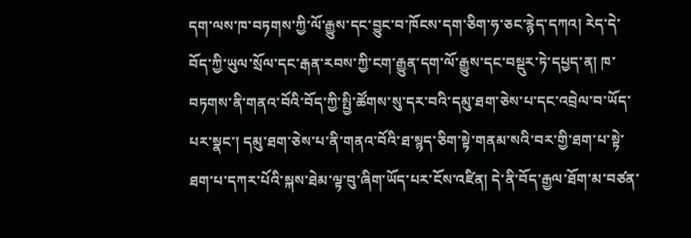དག་ལས་ཁ་བཏགས་ཀྱི་ལོ་རྒྱུས་དང་བྱུང་བ་ཁོངས་དག་ཅིག་ཧ་ཅང་རྙེད་དཀའ། རེད་དེ་བོད་ཀྱི་ཡུལ་སྲོལ་དང་རྒན་རབས་ཀྱི་ངག་རྒྱུན་དག་ལོ་རྒྱུས་དང་བསྡུར་ཏེ་དཔྱད་ན། ཁ་བཏགས་ནི་གནའ་བོའི་བོད་ཀྱི་སྤྱི་ཚོགས་སུ་དར་བའི་དམུ་ཐག་ཅེས་པ་དང་འབྲེལ་བ་ཡོད་པར་སྣང་། དམུ་ཐག་ཅེས་པ་ནི་གནའ་བོའི་ཐ་སྙད་ཅིག་སྟེ་གནམ་སའི་བར་གྱི་ཐག་པ་སྟེ་ཐག་པ་དཀར་པོའི་སྐས་ཐེམ་ལྟ་བུ་ཞིག་ཡོད་པར་ངོས་འཛིན། དེ་ནི་བོད་རྒྱལ་ཐོག་མ་བཙན་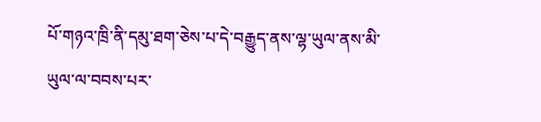པོ་གཉའ་ཁྲི་ནི་དམུ་ཐག་ཅེས་པ་དེ་བརྒྱུད་ནས་ལྷ་ཡུལ་ནས་མི་ཡུལ་ལ་བབས་པར་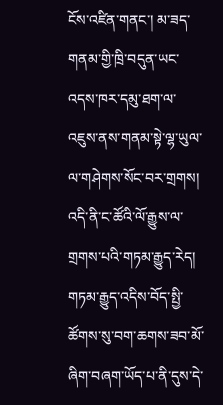ངོས་འཛིན་གནང་། མ་ཟད་གནམ་གྱི་ཁྲི་བདུན་ཡང་འདས་ཁར་དམུ་ཐག་ལ་འཇུས་ནས་གནམ་སྟེ་ལྷ་ཡུལ་ལ་གཤེགས་སོང་བར་གྲགས། འདི་ནི་ང་ཚོའི་ལོ་རྒྱུས་ལ་གྲགས་པའི་གཏམ་རྒྱུད་རེད། གཏམ་རྒྱུད་འདིས་བོད་སྤྱི་ཚོགས་སུ་བག་ཆགས་ཟབ་མོ་ཞིག་བཞག་ཡོད་པ་ནི་དུས་དེ་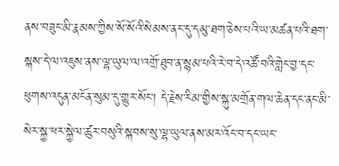ནས་བཟུང་མི་རྣམས་ཀྱིས་སོ་སོའི་སེམས་ནང་དུ་དམུ་ཐག་ཅེས་པའི་ཡ་མཚན་པའི་ཐག་སྐས་དེ་ལ་འཇུས་ནས་ལྷ་ཡུལ་ལ་འགྲོ་ཐུབ་ན་སྙམ་པའི་རེ་བ་དེ་འཚོ་བའི་གླེང་བྱ་དང་ཕུགས་འདུན་མངོན་སུམ་དུ་གྱུར་སོང་། དེ་རྗེས་རིམ་གྱིས་སྐུ་མགྲོན་གལ་ཆེན་དང་ནང་མི་སེར་སྐྱ་ཕར་སྐྱེལ་ཚུར་བསུའི་སྐབས་སུ་ལྷ་ཡུལ་ནས་མར་འོང་བ་དང་ཡང་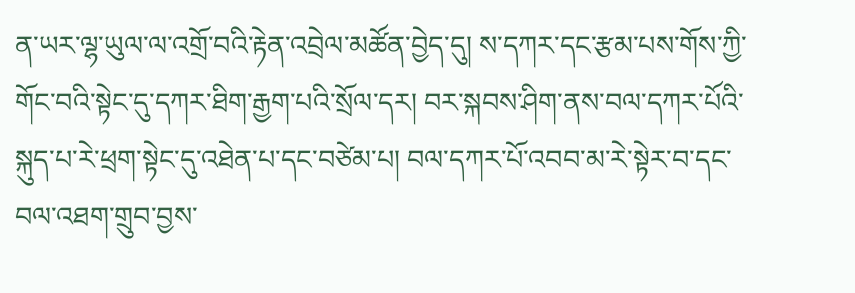ན་ཡར་ལྷ་ཡུལ་ལ་འགྲོ་བའི་རྟེན་འབྲེལ་མཚོན་བྱེད་དུ། ས་དཀར་དང་རྩམ་པས་གོས་ཀྱི་གོང་བའི་སྟེང་དུ་དཀར་ཐིག་རྒྱག་པའི་སྲོལ་དར། བར་སྐབས་ཤིག་ནས་བལ་དཀར་པོའི་སྐུད་པ་རེ་ཕྲག་སྟེང་དུ་འཐེན་པ་དང་བཙེམ་པ། བལ་དཀར་པོ་འབབ་མ་རེ་སྟེར་བ་དང་བལ་འཐག་གྲུབ་བྱས་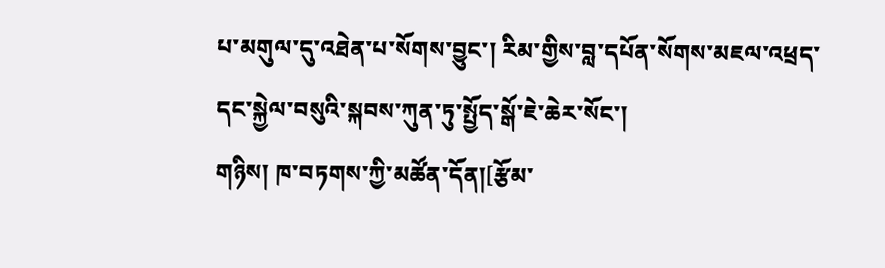པ་མགུལ་དུ་འཐེན་པ་སོགས་བྱུང་། རིམ་གྱིས་བླ་དཔོན་སོགས་མཇལ་འཕྲད་དང་སྐྱེལ་བསུའི་སྐབས་ཀུན་ཏུ་སྤྱོད་སྒོ་ཇེ་ཆེར་སོང་།
གཉིས། ཁ་བཏགས་ཀྱི་མཚོན་དོན།[རྩོམ་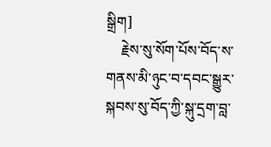སྒྲིག]
    རྗེས་སུ་སོག་པོས་བོད་ས་གནས་མི་ཉུང་བ་དབང་སྒྱུར་སྐབས་སུ་བོད་ཀྱི་སྐུ་དྲག་བླ་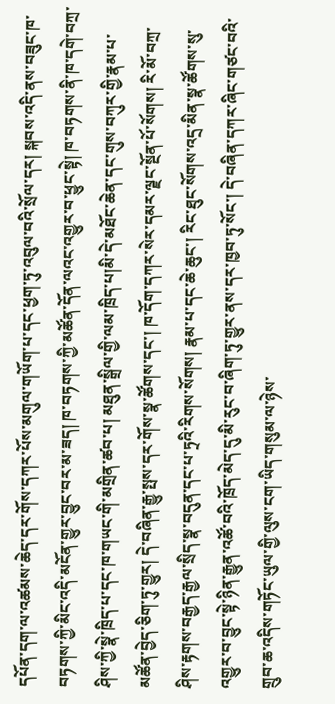དཔོན་དག་ལ་འཚམས་ཆེད་དར་གོས་དཀར་པོས་མགུལ་གཡོག་པ་དང་ཕྱག་ཏུ་འབུལ་བའི་སྲོལ་དར། སྐབས་འདི་ནས་བཟུང་ཁ་བཏགས་ཀྱི་མིང་འདི་མངོན་གྱུར་བྱུང་བར་མ་ཟད། ཁ་བཏགས་ཀྱི་མཚོན་དོན་ལའང་འགྱུར་བ་ཕྱུང་སྟེ། ཁ་བཏགས་ནི་ཁ་དགེ་བཀྲ་ཤིས་ཀྱི་སྣེ་ཁྲིད་པ་དང་ཁ་གཡང་གི་མགྲིན་ཚབ་པ། མཐུན་སྒྲིལ་གྱི་ལམ་ཁྲིད་པ།མི་དེ་མཐོང་ཆེན་དང་གུས་བཀུར་གྱི་རྣམ་པ་མཚོན་བྱེད་ཅིག་ཏུ་གྱུར། དེ་བཞིན་རྒྱུ་སྤས་དར་གོས་སྣ་ཚོགས་དང་། ཁ་དོག་དཀར་སེར་དམར་ལྗང་སྔོན་པོ་སོགས། རི་མོ་བཀྲ་ཤིས་རྟགས་བརྒྱད་རྒྱལ་སྲིད་སྣ་བདུན་དང་པ་ཏྲའི་རིགས་སོགས། རྣམ་པ་དང་ཆེ་ཆུང་། རིང་ཐུང་སོགས་འདྲ་མིན་སྣ་ཚོགས་སུ་འགྱུར་བ་བྱུང་སྟེ་ཉིན་རྒྱུན་འཚོ་བའི་ཁྲོད་མེད་དུ་མི་རུང་བ་ཞིག་ཏུ་གྱུར་ནས་དར་ཁྱབ་ཏུ་སོང་། དེ་བཞིན་དཀར་ཞིང་གཙང་བའི་གྲུབ་ཆ་འདིས་གཏོང་ཡུལ་གྱི་ལུས་ངག་ཡིད་གསུམ་ལ་ཉེས་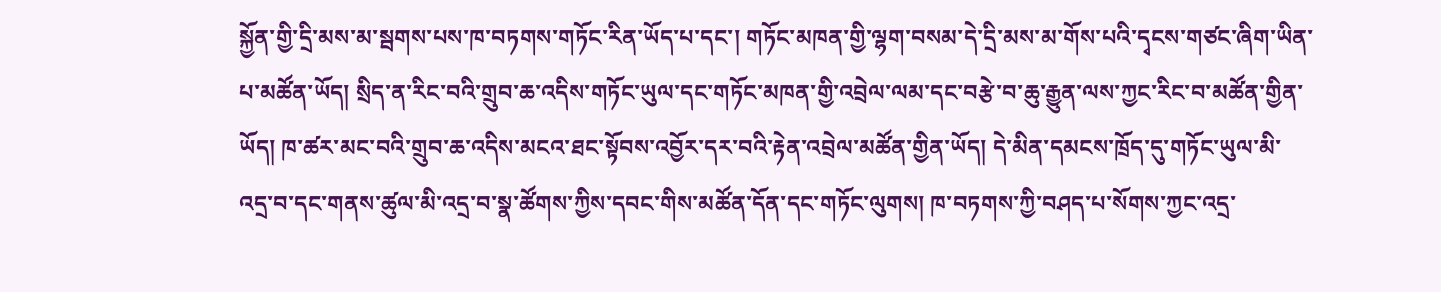སྐྱོན་གྱི་དྲི་མས་མ་སྦགས་པས་ཁ་བཏགས་གཏོང་རིན་ཡོད་པ་དང་། གཏོང་མཁན་གྱི་ལྷག་བསམ་དེ་དྲི་མས་མ་གོས་པའི་དྭངས་གཙང་ཞིག་ཡིན་པ་མཚོན་ཡོད། སྲིད་ན་རིང་བའི་གྲུབ་ཆ་འདིས་གཏོང་ཡུལ་དང་གཏོང་མཁན་གྱི་འབྲེལ་ལམ་དང་བརྩེ་བ་ཆུ་རྒྱུན་ལས་ཀྱང་རིང་བ་མཚོན་གྱིན་ཡོད། ཁ་ཚར་མང་བའི་གྲུབ་ཆ་འདིས་མངའ་ཐང་སྟོབས་འབྱོར་དར་བའི་རྟེན་འབྲེལ་མཚོན་གྱིན་ཡོད། དེ་མིན་དམངས་ཁྲོད་དུ་གཏོང་ཡུལ་མི་འདྲ་བ་དང་གནས་ཚུལ་མི་འདྲ་བ་སྣ་ཚོགས་ཀྱིས་དབང་གིས་མཚོན་དོན་དང་གཏོང་ལུགས། ཁ་བཏགས་ཀྱི་བཤད་པ་སོགས་ཀྱང་འདྲ་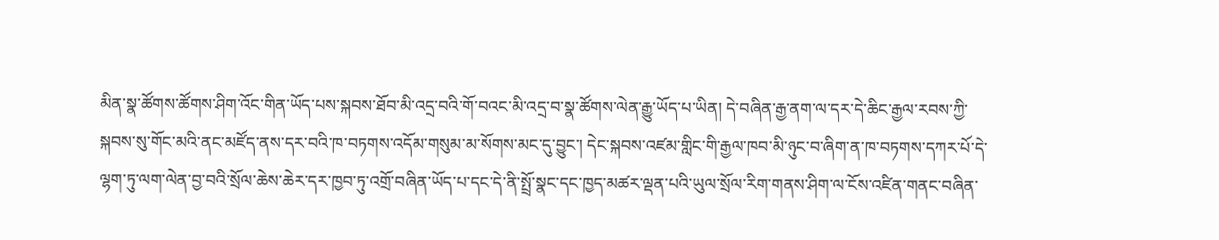མིན་སྣ་ཚོགས་ཚོགས་ཤིག་འོང་གིན་ཡོད་པས་སྐབས་ཐོབ་མི་འདྲ་བའི་གོ་བའང་མི་འདྲ་བ་སྣ་ཚོགས་ལེན་རྒྱུ་ཡོད་པ་ཡིན། དེ་བཞིན་རྒྱ་ནག་ལ་དར་དེ་ཆིང་རྒྱལ་རབས་ཀྱི་སྐབས་སུ་གོང་མའི་ནང་མཛོད་ནས་དར་བའི་ཁ་བཏགས་འདོམ་གསུམ་མ་སོགས་མང་དུ་བྱུང་། དེང་སྐབས་འཛམ་གླིང་གི་རྒྱལ་ཁབ་མི་ཉུང་བ་ཞིག་ན་ཁ་བཏགས་དཀར་པོ་དེ་ལྷག་ཏུ་ལག་ལེན་བྱ་བའི་སྲོལ་ཆེས་ཆེར་དར་ཁྱབ་ཏུ་འགྲོ་བཞིན་ཡོད་པ་དང་དེ་ནི་སྤྲོ་སྣང་དང་ཁྱད་མཚར་ལྡན་པའི་ཡུལ་སྲོལ་རིག་གནས་ཤིག་ལ་ངོས་འཛིན་གནང་བཞིན་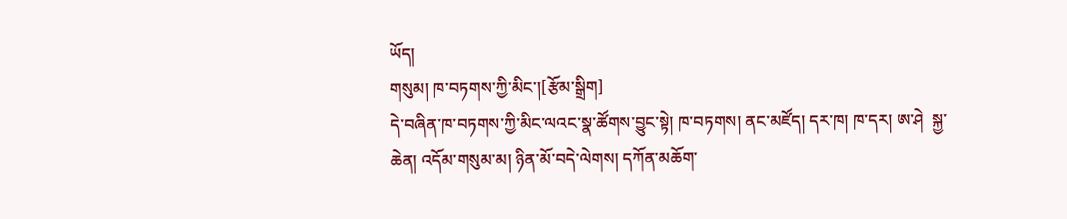ཡོད།
གསུམ། ཁ་བཏགས་ཀྱི་མིང་།[རྩོམ་སྒྲིག]
དེ་བཞིན་ཁ་བཏགས་ཀྱི་མིང་ལའང་སྣ་ཚོགས་བྱུང་སྟེ། ཁ་བཏགས། ནང་མཛོད། དར་ཁ། ཁ་དར། ཨ་ཤེ  སྐྱ་ཆེན། འདོམ་གསུམ་མ། ཉིན་མོ་བདེ་ལེགས། དཀོན་མཆོག་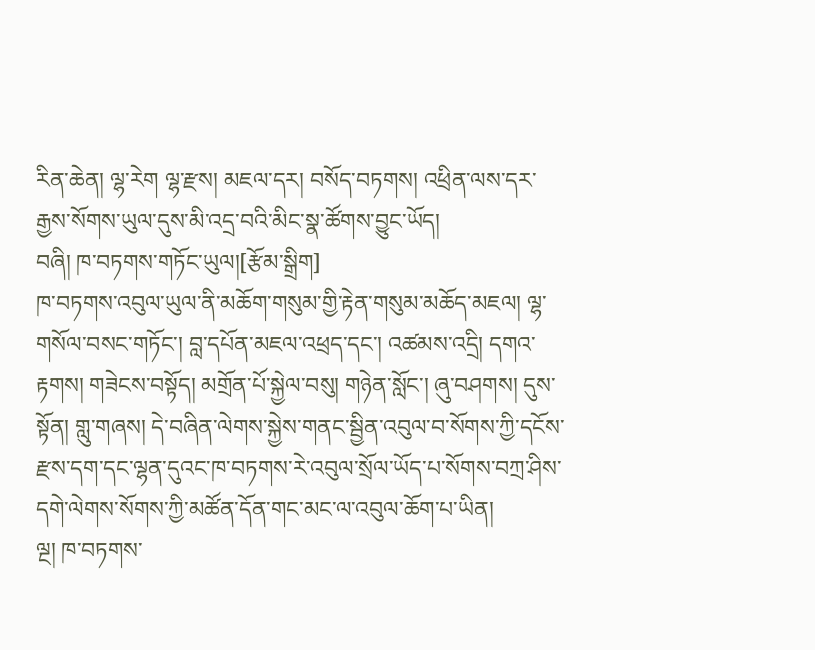རིན་ཆེན། ལྷ་རེག ལྷ་རྫས། མཇལ་དར། བསོད་བཏགས། འཕྲིན་ལས་དར་རྒྱས་སོགས་ཡུལ་དུས་མི་འདྲ་བའི་མིང་སྣ་ཚོགས་བྱུང་ཡོད།
བཞི། ཁ་བཏགས་གཏོང་ཡུལ།[རྩོམ་སྒྲིག]
ཁ་བཏགས་འབུལ་ཡུལ་ནི་མཆོག་གསུམ་གྱི་རྟེན་གསུམ་མཆོད་མཇལ། ལྷ་གསོལ་བསང་གཏོང་། བླ་དཔོན་མཇལ་འཕྲད་དང་། འཚམས་འདྲི། དགའ་རྟགས། གཟེངས་བསྟོད། མགྲོན་པོ་སྐྱེལ་བསུ། གཉེན་སློང་། ཞུ་བཤགས། དུས་སྟོན། གླུ་གཞས། དེ་བཞིན་ལེགས་སྐྱེས་གནང་སྦྱིན་འབུལ་བ་སོགས་ཀྱི་དངོས་རྫས་དག་དང་ལྷན་དུའང་ཁ་བཏགས་རེ་འབུལ་སྲོལ་ཡོད་པ་སོགས་བཀྲ་ཤིས་དགེ་ལེགས་སོགས་ཀྱི་མཚོན་དོན་གང་མང་ལ་འབུལ་ཆོག་པ་ཡིན།
ལྔ། ཁ་བཏགས་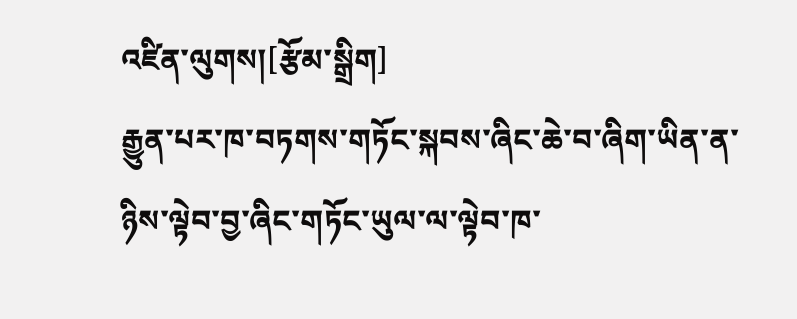འཛིན་ལུགས།[རྩོམ་སྒྲིག]
རྒྱུན་པར་ཁ་བཏགས་གཏོང་སྐབས་ཞིང་ཆེ་བ་ཞིག་ཡིན་ན་ཉིས་ལྟེབ་བྱ་ཞིང་གཏོང་ཡུལ་ལ་ལྟེབ་ཁ་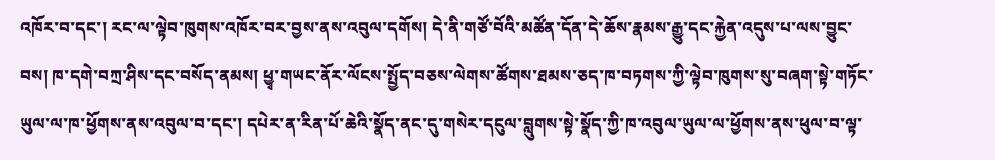འཁོར་བ་དང་། རང་ལ་ལྟེབ་ཁུགས་འཁོར་བར་བྱས་ནས་འབུལ་དགོས། དེ་ནི་གཙོ་བོའི་མཚོན་དོན་དེ་ཆོས་རྣམས་རྒྱུ་དང་རྐྱེན་འདུས་པ་ལས་བྱུང་བས། ཁ་དགེ་བཀྲ་ཤིས་དང་བསོད་ནམས། ཕྱྭ་གཡང་ནོར་ལོངས་སྤྱོད་བཅས་ལེགས་ཚོགས་ཐམས་ཅད་ཁ་བཏགས་ཀྱི་ལྟེབ་ཁུགས་སུ་བཞག་སྟེ་གཏོང་ཡུལ་ལ་ཁ་ཕྱོགས་ནས་འབུལ་བ་དང་། དཔེར་ན་རིན་པོ་ཆེའི་སྣོད་ནང་དུ་གསེར་དངུལ་བླུགས་སྟེ་སྣོད་ཀྱི་ཁ་འབུལ་ཡུལ་ལ་ཕྱོགས་ནས་ཕུལ་བ་ལྟ་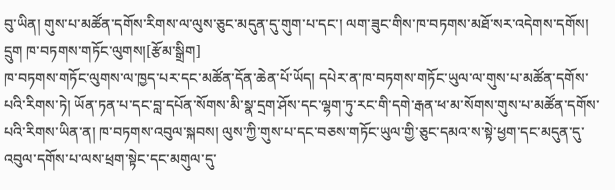བུ་ཡིན། གུས་པ་མཚོན་དགོས་རིགས་ལ་ལུས་ཅུང་མདུན་དུ་གུག་པ་དང་། ལག་ཟུང་གིས་ཁ་བཏགས་མཐོ་སར་འདེགས་དགོས།
དྲུག ཁ་བཏགས་གཏོང་ལུགས།[རྩོམ་སྒྲིག]
ཁ་བཏགས་གཏོང་ལུགས་ལ་ཁྱད་པར་དང་མཚོན་དོན་ཆེན་པོ་ཡོད། དཔེར་ན་ཁ་བཏགས་གཏོང་ཡུལ་ལ་གུས་པ་མཚོན་དགོས་པའི་རིགས་ཏེ། ཡོན་ཏན་པ་དང་བླ་དཔོན་སོགས་མི་སྣ་དྲག་ཤོས་དང་ལྷག་ཏུ་རང་གི་དགེ་རྒན་ཕ་མ་སོགས་གུས་པ་མཚོན་དགོས་པའི་རིགས་ཡིན་ན། ཁ་བཏགས་འབུལ་སྐབས། ལུས་ཀྱི་གུས་པ་དང་བཅས་གཏོང་ཡུལ་གྱི་ཅུང་དམའ་ས་སྟེ་ཕྱག་དང་མདུན་དུ་འབུལ་དགོས་པ་ལས་ཕྲག་སྟེང་དང་མགུལ་དུ་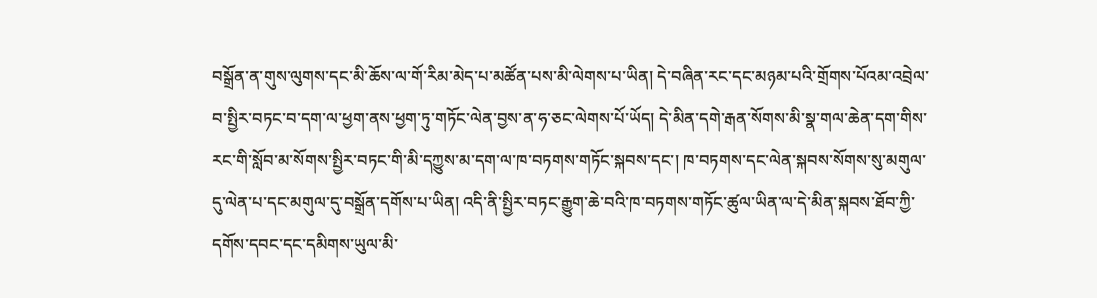བསྒྲོན་ན་གུས་ལུགས་དང་མི་ཆོས་ལ་གོ་རིམ་མེད་པ་མཚོན་པས་མི་ལེགས་པ་ཡིན། དེ་བཞིན་རང་དང་མཉམ་པའི་གྲོགས་པོའམ་འབྲེལ་བ་སྤྱིར་བཏང་བ་དག་ལ་ཕྱག་ནས་ཕྱག་ཏུ་གཏོང་ལེན་བྱས་ན་ཧ་ཅང་ལེགས་པོ་ཡོད། དེ་མིན་དགེ་རྒན་སོགས་མི་སྣ་གལ་ཆེན་དག་གིས་རང་གི་སློབ་མ་སོགས་སྤྱིར་བཏང་གི་མི་དཀྱུས་མ་དག་ལ་ཁ་བཏགས་གཏོང་སྐབས་དང་། ཁ་བཏགས་དང་ལེན་སྐབས་སོགས་སུ་མགུལ་དུ་ལེན་པ་དང་མགུལ་དུ་བསྒྲོན་དགོས་པ་ཡིན། འདི་ནི་སྤྱིར་བཏང་རྒྱུག་ཆེ་བའི་ཁ་བཏགས་གཏོང་ཚུལ་ཡིན་ལ་དེ་མིན་སྐབས་ཐོབ་ཀྱི་དགོས་དབང་དང་དམིགས་ཡུལ་མི་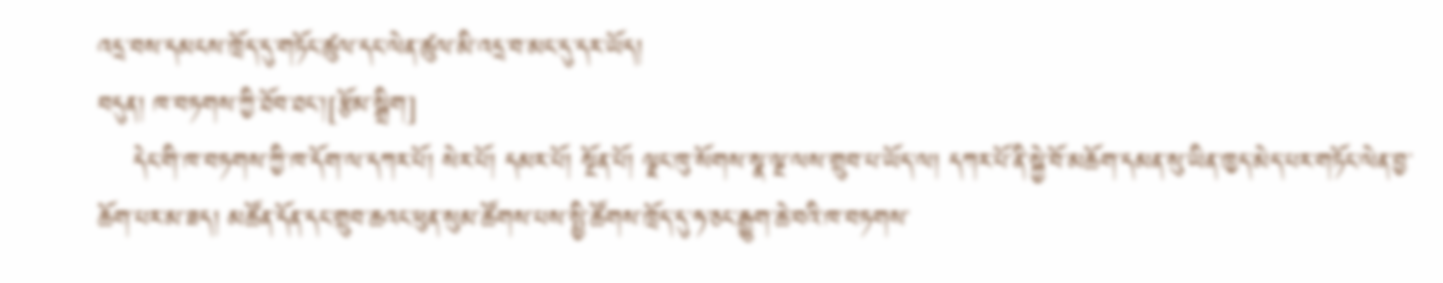འདྲ་བས་དམངས་ཁྲོད་དུ་གཏོང་ཚུལ་དང་ལེན་ཚུལ་མི་འདྲ་བ་མང་དུ་དར་ཡོད།
བདུན། ཁ་བཏགས་ཀྱི་ཐོབ་ཐང་།[རྩོམ་སྒྲིག]
    དེང་གི་ཁ་བཏགས་ཀྱི་ཁ་དོག་ལ་དཀར་པོ། སེར་པོ། དམར་པོ། སྔོན་པོ། ལྗང་ཁུ་སོགས་སྣ་ལྔ་ལས་གྲུབ་པ་ཡོད་ལ། དཀར་པོ་ནི་སྐྱེ་བོ་མཆོག་དམན་སུ་ཡིན་ཁྱད་མེད་པར་གཏོང་ལེན་བྱ་ཆོག་པར་མ་ཟད། མཚོན་དོན་དང་གྲུབ་ཆའང་ཕུན་སུམ་ཚོགས་པས་སྤྱི་ཚོགས་ཁྲོད་དུ་ཧ་ཅང་རྒྱུག་ཆེ་བའི་ཁ་བཏགས་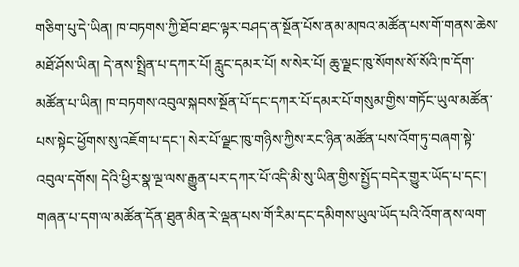གཅིག་པུ་དེ་ཡིན། ཁ་བཏགས་ཀྱི་ཐོབ་ཐང་ལྟར་བཤད་ན་སྔོན་པོས་ནམ་མཁའ་མཚོན་པས་གོ་གནས་ཆེས་མཐོ་ཤོས་ཡིན། དེ་ནས་སྤྲིན་པ་དཀར་པོ། རླུང་དམར་པོ། ས་སེར་པོ། ཆུ་ལྗང་ཁུ་སོགས་སོ་སོའི་ཁ་དོག་མཚོན་པ་ཡིན། ཁ་བཏགས་འབུལ་སྐབས་སྔོན་པོ་དང་དཀར་པོ་དམར་པོ་གསུམ་གྱིས་གཏོང་ཡུལ་མཚོན་པས་སྟེང་ཕྱོགས་སུ་འཇོག་པ་དང་། སེར་པོ་ལྗང་ཁུ་གཉིས་ཀྱིས་རང་ཉིན་མཚོན་པས་འོག་ཏུ་བཞག་སྟེ་འབུལ་དགོས། དེའི་ཕྱིར་སྣ་ལྔ་ལས་རྒྱུན་པར་དཀར་པོ་འདི་མི་སུ་ཡིན་གྱིས་སྤྱོད་བདེར་གྱུར་ཡོད་པ་དང་། གཞན་པ་དག་ལ་མཚོན་དོན་ཐུན་མིན་རེ་ལྡན་པས་གོ་རིམ་དང་དམིགས་ཡུལ་ཡོད་པའི་འོག་ནས་ལག་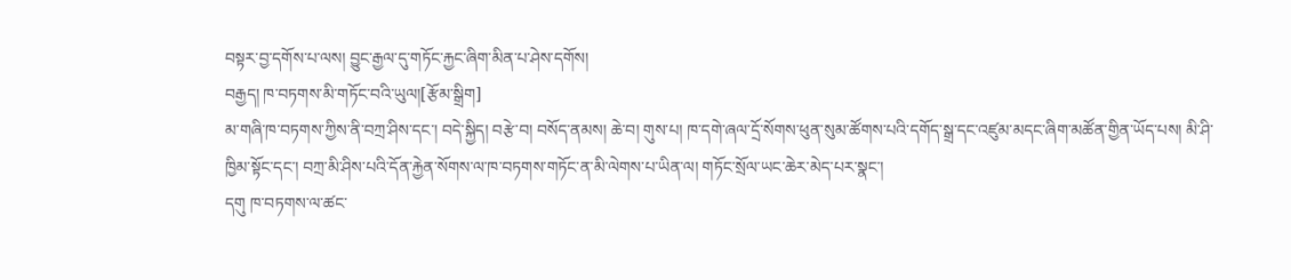བསྟར་བྱ་དགོས་པ་ལས། བྱུང་རྒྱལ་དུ་གཏོང་རྐྱང་ཞིག་མིན་པ་ཤེས་དགོས།
བརྒྱད། ཁ་བཏགས་མི་གཏོང་བའི་ཡུལ།[རྩོམ་སྒྲིག]
མ་གཞི་ཁ་བཏགས་ཀྱིས་ནི་བཀྲ་ཤིས་དང་། བདེ་སྐྱིད། བརྩེ་བ། བསོད་ནམས། ཆེ་བ། གུས་པ། ཁ་དགེ་ཞལ་དྲོ་སོགས་ཕུན་སུམ་ཚོགས་པའི་དགོད་སྒྲ་དང་འཛུམ་མདང་ཞིག་མཚོན་གྱིན་ཡོད་པས། མི་ཤི་ཁྱིམ་སྟོང་དང་། བཀྲ་མི་ཤིས་པའི་དོན་རྐྱེན་སོགས་ལ་ཁ་བཏགས་གཏོང་ན་མི་ལེགས་པ་ཡིན་ལ། གཏོང་སྲོལ་ཡང་ཆེར་མེད་པར་སྣང་།
དགུ ཁ་བཏགས་ལ་ཚང་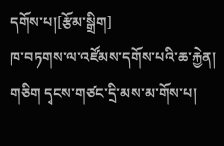དགོས་པ།[རྩོམ་སྒྲིག]
ཁ་བཏགས་ལ་འཛོམས་དགོས་པའི་ཆ་རྐྱེན། གཅིག དྭངས་གཙང་དྲི་མས་མ་གོས་པ།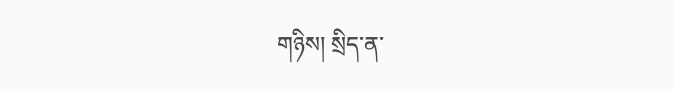གཉིས། སྲིད་ན་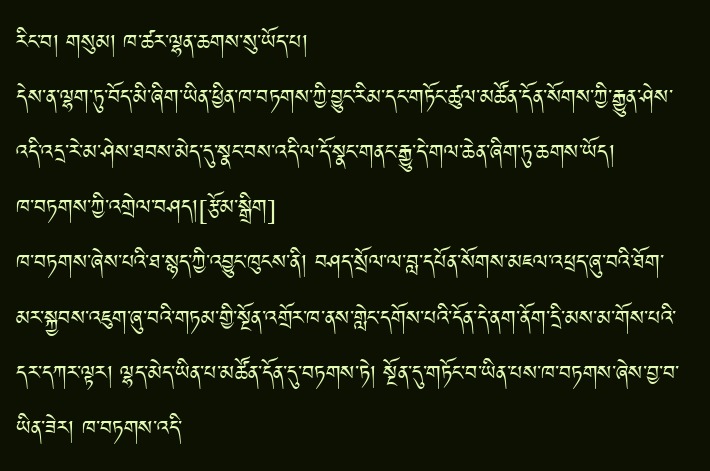རིང་བ། གསུམ། ཁ་ཚར་ལྷན་ཆགས་སུ་ཡོད་པ།
དེས་ན་ལྷག་ཏུ་བོད་མི་ཞིག་ཡིན་ཕྱིན་ཁ་བཏགས་ཀྱི་བྱུང་རིམ་དང་གཏོང་ཚུལ་མཚོན་དོན་སོགས་ཀྱི་རྒྱུན་ཤེས་འདི་འདྲ་རེ་མ་ཤེས་ཐབས་མེད་དུ་སྣང་བས་འདི་ལ་དོ་སྣང་གནང་རྒྱུ་དེ་གལ་ཆེན་ཞིག་ཏུ་ཆགས་ཡོད།
ཁ་བཏགས་ཀྱི་འགྲེལ་བཤད།[རྩོམ་སྒྲིག]
ཁ་བཏགས་ཞེས་པའི་ཐ་སྙད་ཀྱི་འབྱུང་ཁུངས་ནི། བཤད་སྲོལ་ལ་བླ་དཔོན་སོགས་མཇལ་འཕྲད་ཞུ་བའི་ཐོག་མར་སྐྱབས་འཇུག་ཞུ་བའི་གཏམ་གྱི་སྔོན་འགྲོར་ཁ་ནས་གླེང་དགོས་པའི་དོན་དེ་ནག་ནོག་དྲི་མས་མ་གོས་པའི་དར་དཀར་ལྟར། ལྷད་མེད་ཡིན་པ་མཚོན་དོན་དུ་བཏགས་ཏེ། སྔོན་དུ་གཏོང་བ་ཡིན་པས་ཁ་བཏགས་ཞེས་བྱ་བ་ཡིན་ཟེར། ཁ་བཏགས་འདི་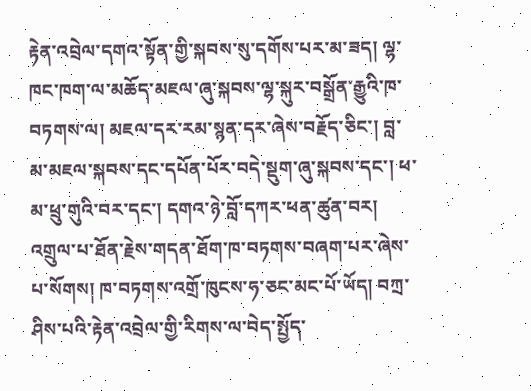རྟེན་འབྲེལ་དགའ་སྟོན་གྱི་སྐབས་སུ་དགོས་པར་མ་ཟད། ལྷ་ཁང་ཁག་ལ་མཆོད་མཇལ་ཞུ་སྐབས་ལྷ་སྐུར་བསྒྲོན་རྒྱུའི་ཁ་བཏགས་ལ། མཇལ་དར་རམ་སྙན་དར་ཞེས་བརྗོད་ཅིང་། བླ་མ་མཇལ་སྐབས་དང་དཔོན་པོར་བདེ་སྡུག་ཞུ་སྐབས་དང་། ཕ་མ་ཕྲུ་གུའི་བར་དང་། དགའ་ཉེ་བློ་དཀར་ཕན་ཚུན་བར། འགྲུལ་པ་ཐོན་རྗེས་གདན་ཐོག་ཁ་བཏགས་བཞག་པར་ཞེས་པ་སོགས། ཁ་བཏགས་འགྲོ་ཁུངས་ཧ་ཅང་མང་པོ་ཡོད། བཀྲ་ཤིས་པའི་རྟེན་འབྲེལ་གྱི་རིགས་ལ་བེད་སྤྱོད་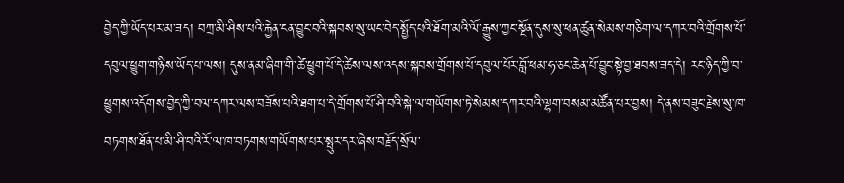བྱེད་ཀྱི་ཡོད་པར་མ་ཟད། བཀྲ་མི་ཤིས་པའི་རྐྱེན་ངན་བྱུང་བའི་སྐབས་སུ་ཡང་བེད་སྤྱོད་པའི་ཐོག་མའི་ལོ་རྒྱུས་ཀྱང་སྔོན་དུས་སུ་ཕན་ཚུན་སེམས་གཅིག་ལ་དཀར་བའི་གྲོགས་པོ་དབུལ་ཕྱུག་གཉིས་ཡོད་པ་ལས། དུས་ནམ་ཞིག་གི་ཚེ་ཕྱུག་པོ་དེ་ཚེས་ལས་འདས་སྐབས་གྲོགས་པོ་དབུལ་པོར་བློ་ཕམ་ཧ་ཅང་ཆེན་པོ་བྱུང་སྟེ་བྱ་ཐབས་ཟད་དེ། རང་ཉིད་ཀྱི་བ་ཕྱུགས་འདོགས་བྱེད་ཀྱི་བལ་དཀར་ལས་བཟོས་པའི་ཐག་པ་དེ་གྲོགས་པོ་ཤི་བའི་སྐེ་ལ་གཡོགས་ཏེ་སེམས་དཀར་བའི་ལྷག་བསམ་མཚོན་པར་བྱས། དེ་ནས་བཟུང་རྗེས་སུ་ཁ་བཏགས་ཐོན་པ་མི་ཤི་བའི་རོ་ལ་ཁ་བཏགས་གཡོགས་པར་སྤུར་དར་ཞེས་བརྗོད་སྲོལ་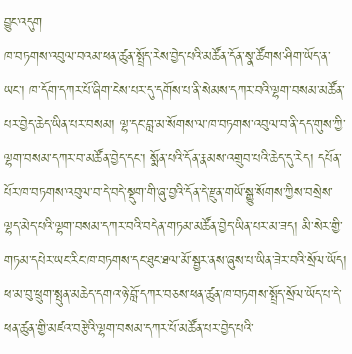བྱུང་འདུག
ཁ་བཏགས་འབུལ་བའམ་ཕན་ཚུན་སྤྲོད་རེས་བྱེད་པའི་མཚོན་དོན་སྣ་ཚོགས་ཤིག་ཡོད་ན་ཡང་། ཁ་དོག་དཀར་པོ་ཞིག་ངེས་པར་དུ་དགོས་པ་ནི་སེམས་དཀར་བའི་ལྷག་བསམ་མཚོན་པར་བྱེད་ཆེད་ཡིན་པར་བསམ། ལྷ་དང་བླ་མ་སོགས་ལ་ཁ་བཏགས་འབུལ་བ་ནི་དད་གུས་ཀྱི་ལྷག་བསམ་དཀར་བ་མཚོན་བྱེད་དང་། སྨོན་པའི་དོན་རྣམས་འགྲུབ་པའི་ཆེད་དུ་རེད། དཔོན་པོར་ཁ་བཏགས་འབུལ་བ་དེ་བདེ་སྡུག་གི་ཞུ་བྱའི་དོན་དེ་རྫུན་གཡོ་སྒྱུ་སོགས་ཀྱིས་བསྲེས་ལྷད་མེད་པའི་ལྷག་བསམ་དཀར་བའི་བདེན་གཏམ་མཚོན་བྱེད་ཡིན་པར་མ་ཟད། མི་སེར་གྱི་གཏམ་དཔེར་ཡང་རིང་ཁ་བཏགས་དང་ཐུང་ཐལ་མོ་སྦྱར་ནས་ཞུས་པ་ཡིན་ཟེར་བའི་སྲོལ་ཡོད། ཕ་མ་བུ་ཕྲུག་སྤུན་མཆེད་དགའ་ཉེ་བློ་དཀར་བཅས་ཕན་ཚུན་ཁ་བཏགས་སྤྲོད་སྲོལ་ཡོད་པ་དེ་ཕན་ཚུན་གྱི་མཛའ་བརྩེའི་ལྷག་བསམ་དཀར་པོ་མཚོན་པར་བྱེད་པའི་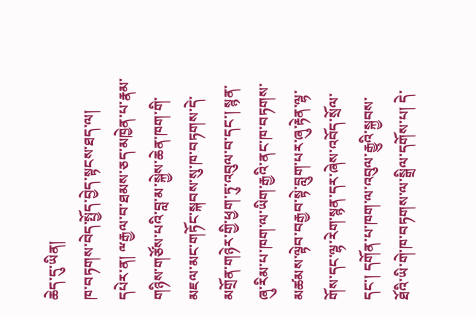ཆེད་དུ་ཡིན།
ཁ་བཏགས་བེད་སྤྱོད་བྱེད་སྟངས་ཐད་ལ། དཔེར་ན། ྋརྒྱལ་བ་ཐམས་ཅད་མཁྱེན་པ་རྣམ་གཉིས་གཙོས་པའི་བླ་མ་སྐྱེས་ཆེན་ཁག་གི་མཇལ་མང་གཏོང་སྐབས་སུ་ཁ་བཏགས་དེ་མགྲོན་གཉེར་གྱི་ཕྱག་ཏུ་འབུལ་བ་དང་། སྙན་ཞུ་རིམ་པ་ཁག་ལ་ཡིག་རྒྱའི་ནང་ཁ་བཏགས་མཚམས་ལྟེབ་བརྒྱབ་སྟེ་བླུག་པར་ཞུ་རྟེན་ལྷ་གོས་དང་ལྷ་རེག་སྙན་དར་ཞེས་འབོད་སྲོལ་དང་། དགོན་པ་ཁག་ལ་འབུལ་རྒྱུའི་སྐྱབས་ཐོའི་ཡི་གེ་ཁ་བཏགས་ལ་སྒྲིལ་དགོས་པ། དེ་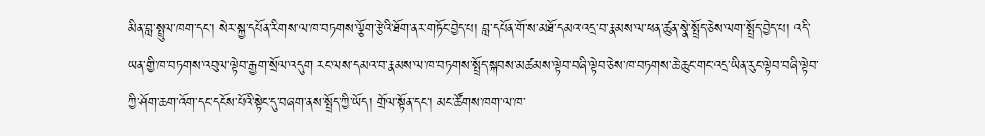མིན་བླ་སྤྲུལ་ཁག་དང་། སེར་སྐྱ་དཔོན་རིགས་ལ་ཁ་བཏགས་ལྕོག་རྩེའི་ཐོག་ནར་གཏོང་བྱེད་པ། བླ་དཔོན་གོ་ས་མཐོ་དམའ་འདྲ་བ་རྣམས་ལ་ཕན་ཚུན་སྣེ་སྤྲོད་ཅེས་ལག་སྤྲོད་བྱེད་པ། འདི་ཡན་གྱི་ཁ་བཏགས་འབུལ་ལྟེབ་རྒྱག་སྲོལ་འདུག རང་ལས་དམའ་བ་རྣམས་ལ་ཁ་བཏགས་སྤྲོད་སྐབས་མཚམས་ལྟེབ་བཞི་ལྟེབ་ཅེས་ཁ་བཏགས་ཆེ་ཆུང་གང་འདྲ་ཡིན་རུང་ལྟེབ་བཞི་ལྟེབ་ཀྱི་ཤོག་ཆག་འོག་དང་དངོས་པོའི་སྟེང་དུ་བཞག་ནས་སྤྲོད་ཀྱི་ཡོད། གྲོལ་སྟོན་དང་། མང་ཚོགས་ཁག་ལ་ཁ་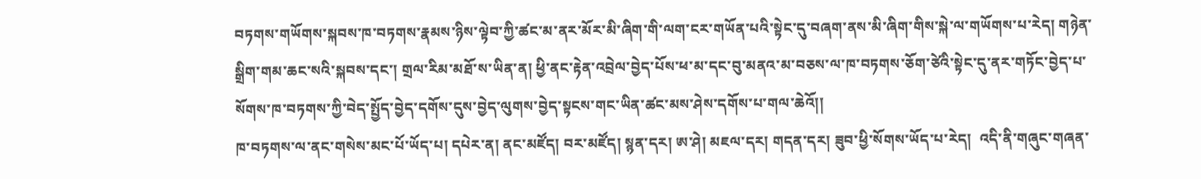བཏགས་གཡོགས་སྐབས་ཁ་བཏགས་རྣམས་ཉིས་ལྟེབ་ཀྱི་ཚང་མ་ནར་མོར་མི་ཞིག་གི་ལག་ངར་གཡོན་པའི་སྟེང་དུ་བཞག་ནས་མི་ཞིག་གིས་སྐེ་ལ་གཡོགས་པ་རེད། གཉེན་སྒྲིག་གམ་ཆང་སའི་སྐབས་དང་། གྲལ་རིམ་མཐོ་ས་ཡིན་ན། ཕྱི་ནང་རྟེན་འབྲེལ་བྱེད་པོས་ཕ་མ་དང་བུ་མནའ་མ་བཅས་ལ་ཁ་བཏགས་ཅོག་ཙེའི་སྟེང་དུ་ནར་གཏོང་བྱེད་པ་སོགས་ཁ་བཏགས་ཀྱི་བེད་སྤྱོད་བྱེད་དགོས་དུས་བྱེད་ལུགས་བྱེད་སྟངས་གང་ཡིན་ཚང་མས་ཤེས་དགོས་པ་གལ་ཆེའོ།།
ཁ་བཏགས་ལ་ནང་གསེས་མང་པོ་ཡོད་པ། དཔེར་ན། ནང་མཛོད། བར་མཛོད། སྙན་དར། ཨ་ཤེ། མཇལ་དར། གདན་དར། ཟུབ་ཕྱི་སོགས་ཡོད་པ་རེད།  འདི་ནི་གཞུང་གཞན་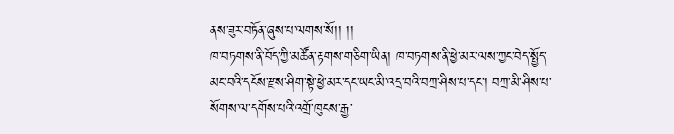ནས་ཟུར་བཏོན་ཞུས་པ་ལགས་སོ།། །།
ཁ་བཏགས་ནི་བོད་ཀྱི་མཚོན་རྟགས་གཅིག་ཡིན། ཁ་བཏགས་ནི་ཕྱེ་མར་ལས་ཀྱང་བེད་སྤྱོད་མང་བའི་དངོས་རྫས་ཤིག་སྟེ་ཕྱེ་མར་དང་ཡང་མི་འདྲ་བའི་བཀྲ་ཤིས་པ་དང་། བཀྲ་མི་ཤིས་པ་སོགས་ལ་དགོས་པའི་འགྲོ་ཁུངས་རྒྱ་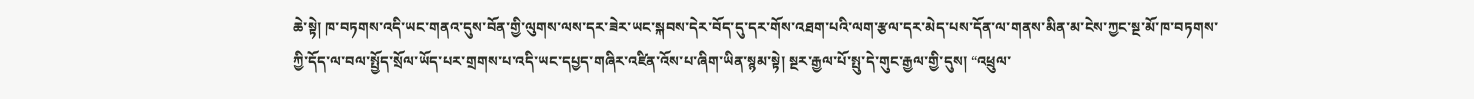ཆེ་སྟེ། ཁ་བཏགས་འདི་ཡང་གནའ་དུས་བོན་གྱི་ལུགས་ལས་དར་ཟེར་ཡང་སྐབས་དེར་བོད་དུ་དར་གོས་འཐག་པའི་ལག་རྩལ་དར་མེད་པས་དོན་ལ་གནས་མིན་མ་ངེས་ཀྱང་སྔ་མོ་ཁ་བཏགས་ཀྱི་དོད་ལ་བལ་སྤྱོད་སྲོལ་ཡོད་པར་གྲགས་པ་འདི་ཡང་དཔྱད་གཞིར་འཛིན་འོས་པ་ཞིག་ཡིན་སྙམ་སྟེ། སྔར་རྒྱལ་པོ་སྤུ་དེ་གུང་རྒྱལ་གྱི་དུས། “འཕྲུལ་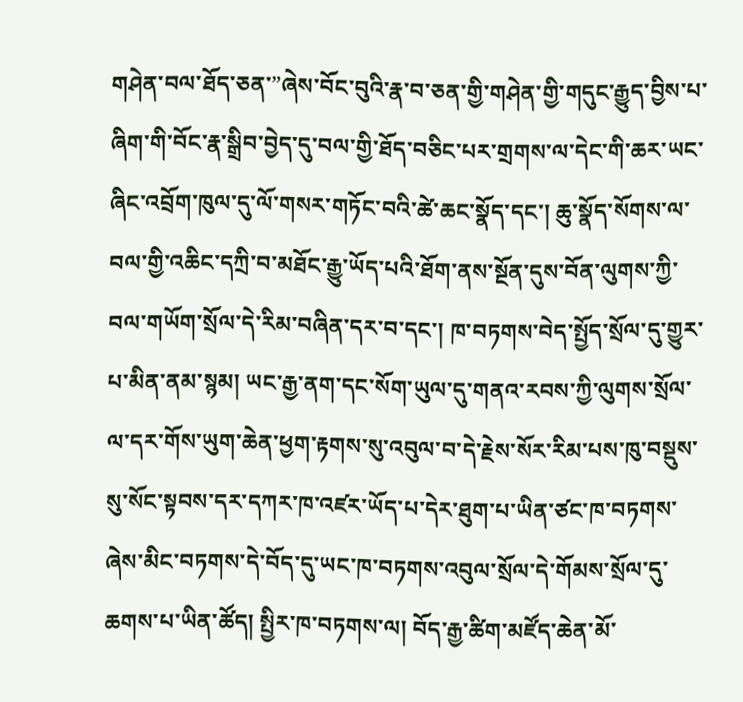གཤེན་བལ་ཐོད་ཅན་”ཞེས་བོང་བུའི་རྣ་བ་ཅན་གྱི་གཤེན་གྱི་གདུང་རྒྱུད་བྱིས་པ་ཞིག་གི་བོང་རྣ་སྒྲིབ་བྱེད་དུ་བལ་གྱི་ཐོད་བཅིང་པར་གྲགས་ལ་དེང་གི་ཆར་ཡང་ཞིང་འབྲོག་ཁུལ་དུ་ལོ་གསར་གཏོང་བའི་ཚེ་ཆང་སྣོད་དང་། ཆུ་སྣོད་སོགས་ལ་བལ་གྱི་འཆིང་དཀྲི་བ་མཐོང་རྒྱུ་ཡོད་པའི་ཐོག་ནས་སྔོན་དུས་བོན་ལུགས་ཀྱི་བལ་གཡོག་སྲོལ་དེ་རིམ་བཞིན་དར་བ་དང་། ཁ་བཏགས་བེད་སྤྱོད་སྲོལ་དུ་གྱུར་པ་མིན་ནམ་སྙམ། ཡང་རྒྱ་ནག་དང་སོག་ཡུལ་དུ་གནའ་རབས་ཀྱི་ལུགས་སྲོལ་ལ་དར་གོས་ཡུག་ཆེན་ཕྱག་རྟགས་སུ་འབུལ་བ་དེ་རྗེས་སོར་རིམ་པས་ཁུ་བསྡུས་སུ་སོང་སྟབས་དར་དཀར་ཁ་འཛར་ཡོད་པ་དེར་ཐུག་པ་ཡིན་ཙང་ཁ་བཏགས་ཞེས་མིང་བཏགས་དེ་བོད་དུ་ཡང་ཁ་བཏགས་འབུལ་སྲོལ་དེ་གོམས་སྲོལ་དུ་ཆགས་པ་ཡིན་ཚོད། སྤྱིར་ཁ་བཏགས་ལ། བོད་རྒྱ་ཚིག་མཛོད་ཆེན་མོ་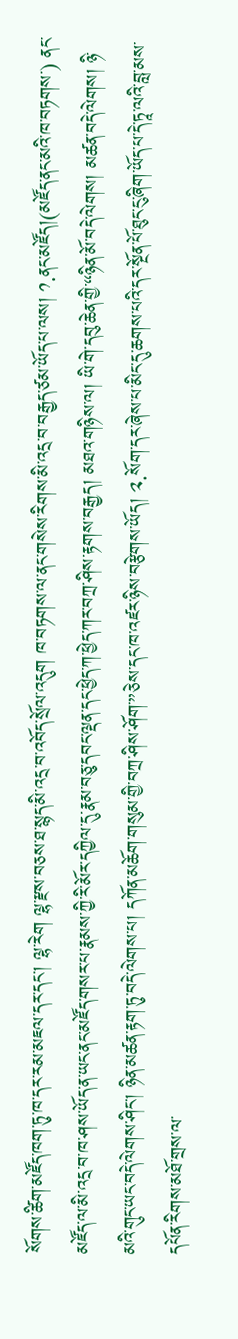སོགས་ཚིག་མཛོད་ཁག་ཏུ་ཁ་དར་རམ་མཇལ་དར་དང་། ལྷ་རེག ལྷ་རྫས་བཅས་ཐ་སྙད་མི་འདྲ་བ་འབོད་སྲོལ་འདུག ཁ་བཏགས་ལ་ནང་གསེས་རིགས་མི་འདྲ་བ་བརྒྱད་ཙམ་ཡོད་པ་ལས། ༡.ནང་མཛོད།(མཛོད་ནང་མའི་ཁ་བཏགས་) ནང་མཛོད་ལ་མི་འདྲ་བ་ཁ་ཤས་ཡོད་ན་ཡང་ནང་མཛོད་གསར་པ་རྣམས་ཀྱི་རི་མོར་དཀྱིལ་དུ་རྣམ་བཅུ་དབང་ལྡན་དང་ཕྱེད་ཀ་ཕྱེད་ཀར་བཀྲ་ཤིས་རྟགས་བརྒྱད། མཐའ་གཉིས་ལ། ཡི་གེ་དབུ་ཆེན་གྱི་“ཉིན་མོ་བདེ་ལེགས། མཚན་བདེ་ལེགས། ཉི་མའི་གུང་ཡང་བདེ་ལེགས་ཤིང་། ཉིན་མཚན་རྟག་ཏུ་བདེ་ལེགས་པ། དཀོན་མཆོག་གསུམ་གྱི་བཀྲ་ཤིས་ཤོག་”ཅེས་དང་ཁ་འཛར་ཉིས་བརྩེགས་ཡོད། ༢.སོག་དར་ཞེས་པ་མིང་དུ་ཆགས་པའི་དར་སྔོན་པོ་ཐུང་ངུ་ཞིག་ཡོད་པ་དེ་ཏཱ་ལའི་བླ་མས་དཔོན་རིགས་མཐོ་གྲས་ལ་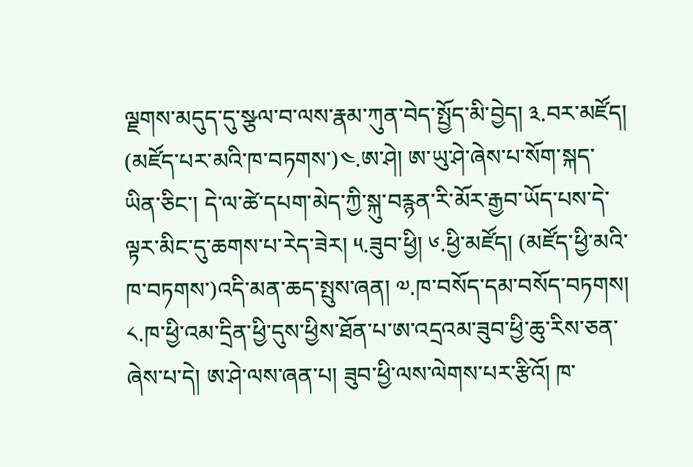ལྗགས་མདུད་དུ་སྩལ་བ་ལས་རྣམ་ཀུན་བེད་སྤྱོད་མི་བྱེད། ༣.བར་མཛོད། (མཛོད་པར་མའི་ཁ་བཏགས་)༤.ཨ་ཤེ། ཨ་ཡུ་ཤེ་ཞེས་པ་སོག་སྐད་ཡིན་ཅིང་། དེ་ལ་ཚེ་དཔག་མེད་ཀྱི་སྐུ་བརྙན་རི་མོར་རྒྱབ་ཡོད་པས་དེ་ལྟར་མིང་དུ་ཆགས་པ་རེད་ཟེར། ༥.ཟུབ་ཕྱི། ༦.ཕྱི་མཛོད། (མཛོད་ཕྱི་མའི་ཁ་བཏགས་)འདི་མན་ཆད་སྤུས་ཞན། ༧.ཁ་བསོད་དམ་བསོད་བཏགས། ༨.ཁ་ཕྱི་འམ་དྲིན་ཕྱི་དུས་ཕྱིས་ཐོན་པ་ཨ་འདྲའམ་ཟུབ་ཕྱི་ཆུ་རིས་ཅན་ཞེས་པ་དེ། ཨ་ཤེ་ལས་ཞན་པ། ཟུབ་ཕྱི་ལས་ལེགས་པར་རྩིའོ། ཁ་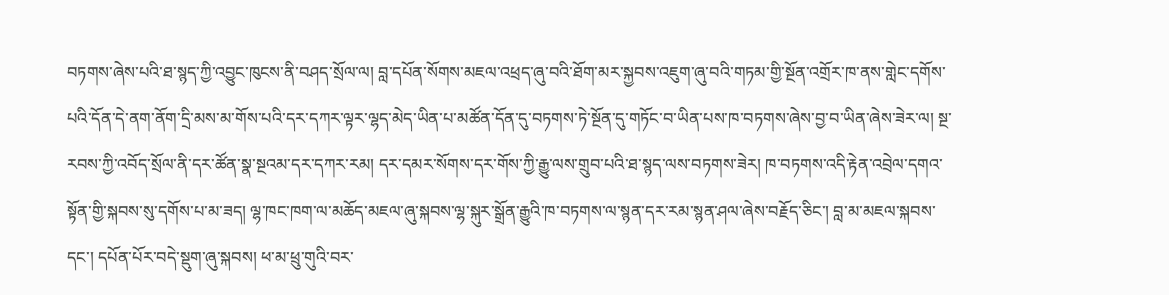བཏགས་ཞེས་པའི་ཐ་སྙད་ཀྱི་འབྱུང་ཁུངས་ནི་བཤད་སྲོལ་ལ། བླ་དཔོན་སོགས་མཇལ་འཕྲད་ཞུ་བའི་ཐོག་མར་སྐྱབས་འཇུག་ཞུ་བའི་གཏམ་གྱི་སྔོན་འགྲོར་ཁ་ནས་གླེང་དགོས་པའི་དོན་དེ་ནག་ནོག་དྲི་མས་མ་གོས་པའི་དར་དཀར་ལྟར་ལྷད་མེད་ཡིན་པ་མཚོན་དོན་དུ་བཏགས་ཏེ་སྔོན་དུ་གཏོང་བ་ཡིན་པས་ཁ་བཏགས་ཞེས་བྱ་བ་ཡིན་ཞེས་ཟེར་ལ། སྔ་རབས་ཀྱི་འབོད་སྲོལ་ནི་དར་ཚོན་སྣ་སྔའམ་དར་དཀར་རམ། དར་དམར་སོགས་དར་གོས་ཀྱི་རྒྱུ་ལས་གྲུབ་པའི་ཐ་སྙད་ལས་བཏགས་ཟེར། ཁ་བཏགས་འདི་རྟེན་འབྲེལ་དགའ་སྟོན་གྱི་སྐབས་སུ་དགོས་པ་མ་ཟད། ལྷ་ཁང་ཁག་ལ་མཆོད་མཇལ་ཞུ་སྐབས་ལྷ་སྐུར་སྒྲོན་རྒྱུའི་ཁ་བཏགས་ལ་སྙན་དར་རམ་སྙན་ཤལ་ཞེས་བརྗོད་ཅིང་། བླ་མ་མཇལ་སྐབས་དང་། དཔོན་པོར་བདེ་སྡུག་ཞུ་སྐབས། ཕ་མ་ཕྲུ་གུའི་བར་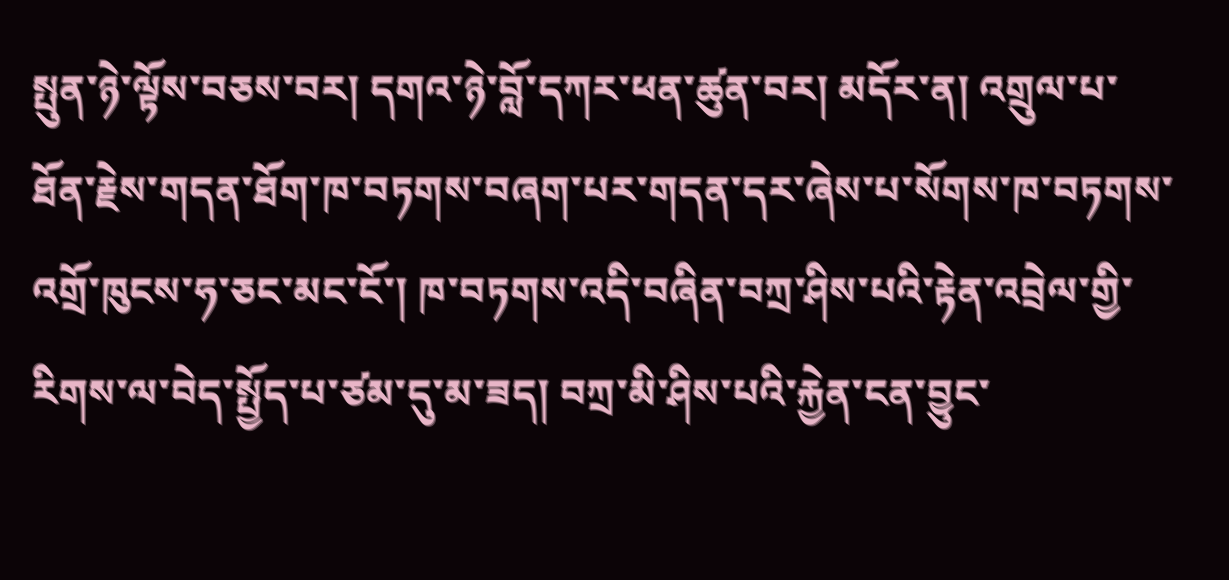སྤུན་ཉེ་ལྟོས་བཅས་བར། དགའ་ཉེ་བློ་དཀར་ཕན་ཚུན་བར། མདོར་ན། འགྲུལ་པ་ཐོན་རྗེས་གདན་ཐོག་ཁ་བཏགས་བཞག་པར་གདན་དར་ཞེས་པ་སོགས་ཁ་བཏགས་འགྲོ་ཁུངས་ཧ་ཅང་མང་ངོ་། ཁ་བཏགས་འདི་བཞིན་བཀྲ་ཤིས་པའི་རྟེན་འབྲེལ་གྱི་རིགས་ལ་བེད་སྤྱོད་པ་ཙམ་དུ་མ་ཟད། བཀྲ་མི་ཤིས་པའི་རྐྱེན་ངན་བྱུང་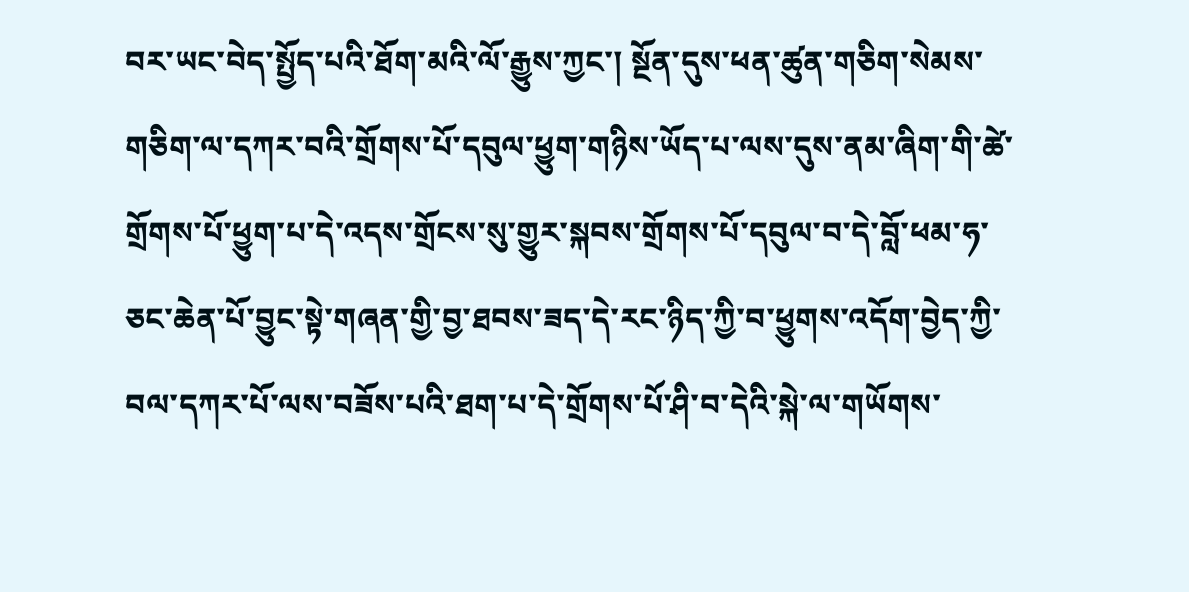བར་ཡང་བེད་སྤྱོད་པའི་ཐོག་མའི་ལོ་རྒྱུས་ཀྱང་། སྔོན་དུས་ཕན་ཚུན་གཅིག་སེམས་གཅིག་ལ་དཀར་བའི་གྲོགས་པོ་དབུལ་ཕྱུག་གཉིས་ཡོད་པ་ལས་དུས་ནམ་ཞིག་གི་ཚེ་གྲོགས་པོ་ཕྱུག་པ་དེ་འདས་གྲོངས་སུ་གྱུར་སྐབས་གྲོགས་པོ་དབུལ་བ་དེ་བློ་ཕམ་ཧ་ཅང་ཆེན་པོ་བྱུང་སྟེ་གཞན་གྱི་བྱ་ཐབས་ཟད་དེ་རང་ཉིད་ཀྱི་བ་ཕྱུགས་འདོག་བྱེད་ཀྱི་བལ་དཀར་པོ་ལས་བཟོས་པའི་ཐག་པ་དེ་གྲོགས་པོ་ཤི་བ་དེའི་སྐེ་ལ་གཡོགས་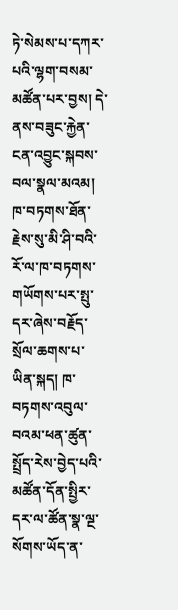ཏེ་སེམས་པ་དཀར་པའི་ལྷག་བསམ་མཚོན་པར་བྱས། དེ་ནས་བཟུང་རྐྱེན་ངན་འབྱུང་སྐབས་བལ་སྣལ་མའམ། ཁ་བཏགས་ཐོན་རྗེས་སུ་མི་ཤི་བའི་རོ་ལ་ཁ་བཏགས་གཡོགས་པར་སྤུ་དར་ཞེས་བརྗོད་སྲོལ་ཆགས་པ་ཡིན་སྐད། ཁ་བཏགས་འབུལ་བའམ་ཕན་ཚུན་སྤྲོད་རེས་བྱེད་པའི་མཚོན་དོན་སྤྱིར་དར་ལ་ཚོན་སྣ་ལྔ་སོགས་ཡོད་ན་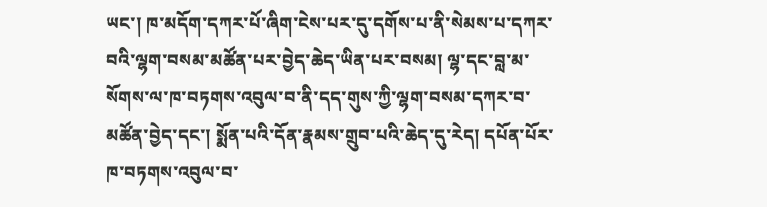ཡང་། ཁ་མདོག་དཀར་པོ་ཞིག་ངེས་པར་དུ་དགོས་པ་ནི་སེམས་པ་དཀར་བའི་ལྷག་བསམ་མཚོན་པར་བྱེད་ཆེད་ཡིན་པར་བསམ། ལྷ་དང་བླ་མ་སོགས་ལ་ཁ་བཏགས་འབུལ་བ་ནི་དད་གུས་ཀྱི་ལྷག་བསམ་དཀར་བ་མཚོན་བྱེད་དང་། སྨོན་པའི་དོན་རྣམས་གྲུབ་པའི་ཆེད་དུ་རེད། དཔོན་པོར་ཁ་བཏགས་འབུལ་བ་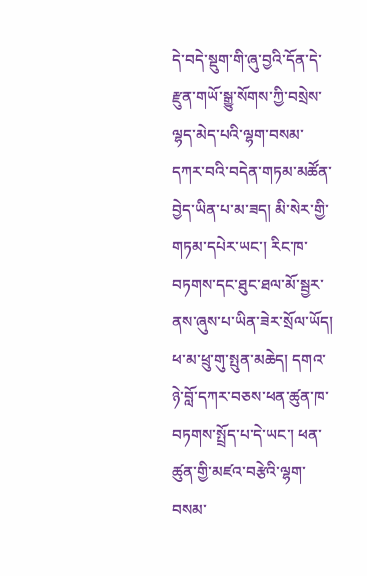དེ་བདེ་སྡུག་གི་ཞུ་བྱའི་དོན་དེ་རྫུན་གཡོ་སྒྱུ་སོགས་ཀྱི་བསྲེས་ལྷད་མེད་པའི་ལྷག་བསམ་དཀར་བའི་བདེན་གཏམ་མཚོན་བྱེད་ཡིན་པ་མ་ཟད། མི་སེར་གྱི་གཏམ་དཔེར་ཡང་། རིང་ཁ་བཏགས་དང་ཐུང་ཐལ་མོ་སྦྱར་ནས་ཞུས་པ་ཡིན་ཟེར་སྲོལ་ཡོད། ཕ་མ་ཕྲུ་གུ་སྤུན་མཆེད། དགའ་ཉེ་བློ་དཀར་བཅས་ཕན་ཚུན་ཁ་བཏགས་སྤྲོད་པ་དེ་ཡང་། ཕན་ཚུན་གྱི་མཛའ་བརྩེའི་ལྷག་བསམ་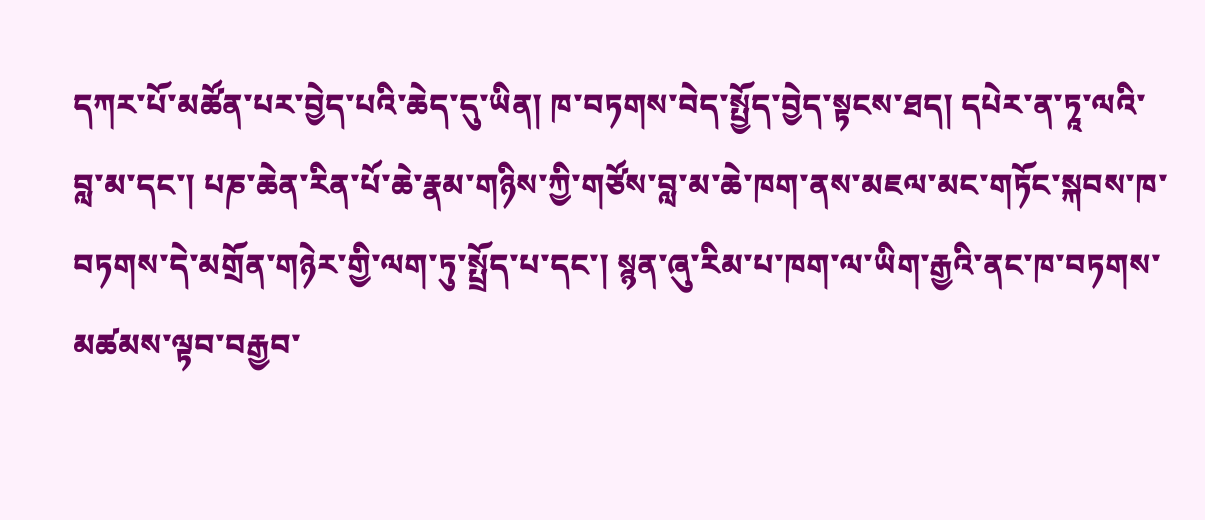དཀར་པོ་མཚོན་པར་བྱེད་པའི་ཆེད་དུ་ཡིན། ཁ་བཏགས་བེད་སྤྱོད་བྱེད་སྟངས་ཐད། དཔེར་ན་ཏཱ་ལའི་བླ་མ་དང་། པཎ་ཆེན་རིན་པོ་ཆེ་རྣམ་གཉིས་ཀྱི་གཙོས་བླ་མ་ཆེ་ཁག་ནས་མཇལ་མང་གཏོང་སྐབས་ཁ་བཏགས་དེ་མགྲོན་གཉེར་གྱི་ལག་ཏུ་སྤྲོད་པ་དང་། སྙན་ཞུ་རིམ་པ་ཁག་ལ་ཡིག་རྒྱའི་ནང་ཁ་བཏགས་མཚམས་ལྟབ་བརྒྱབ་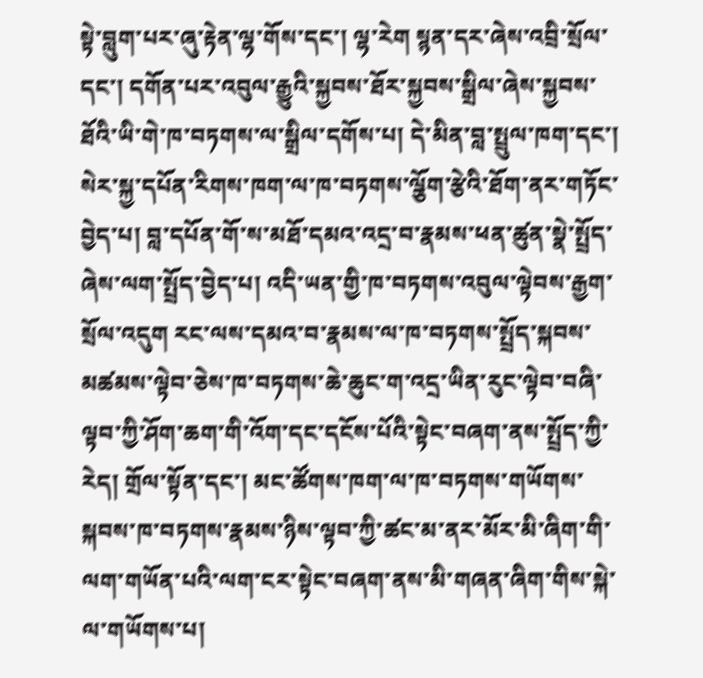སྟེ་བླུག་པར་ཞུ་རྟེན་ལྷ་གོས་དང་། ལྷ་རེག སྙན་དར་ཞེས་འབྲི་སྲོལ་དང་། དགོན་པར་འབུལ་རྒྱུའི་སྐྱབས་ཐོར་སྐྱབས་སྒྲིལ་ཞེས་སྐྱབས་ཐོའི་ཡི་གེ་ཁ་བཏགས་ལ་སྒྲིལ་དགོས་པ། དེ་མིན་བླ་སྤྲུལ་ཁག་དང་། སེར་སྐྱ་དཔོན་རིགས་ཁག་ལ་ཁ་བཏགས་ལྕོག་རྩེའི་ཐོག་ནར་གཏོང་བྱེད་པ། བླ་དཔོན་གོ་ས་མཐོ་དམའ་འདྲ་བ་རྣམས་ཕན་ཚུན་སྣེ་སྤྲོད་ཞེས་ལག་སྤྲོད་བྱེད་པ། འདི་ཡན་གྱི་ཁ་བཏགས་འབུལ་ལྟེབས་རྒྱག་སྲོལ་འདུག རང་ལས་དམའ་བ་རྣམས་ལ་ཁ་བཏགས་སྤྲོད་སྐབས་མཚམས་ལྟེབ་ཅེས་ཁ་བཏགས་ཆེ་ཆུང་ག་འདྲ་ཡིན་རུང་ལྟེབ་བཞི་ལྟབ་ཀྱི་ཤོག་ཆག་གི་འོག་དང་དངོས་པོའི་སྟེང་བཞག་ནས་སྤྲོད་ཀྱི་རེད། གྲོལ་སྟོན་དང་། མང་ཚོགས་ཁག་ལ་ཁ་བཏགས་གཡོགས་སྐབས་ཁ་བཏགས་རྣམས་ཉིས་ལྟབ་ཀྱི་ཚང་མ་ནར་མོར་མི་ཞིག་གི་ལག་གཡོན་པའི་ལག་ངར་སྟེང་བཞག་ནས་མི་གཞན་ཞིག་གིས་སྐེ་ལ་གཡོགས་པ།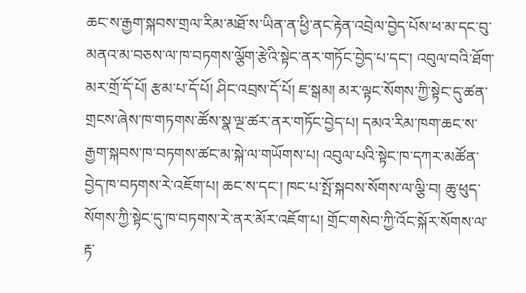ཆང་ས་རྒྱག་སྐབས་གྲལ་རིམ་མཐོ་ས་ཡིན་ན་ཕྱི་ནང་རྟེན་འབྲེལ་བྱེད་པོས་ཕ་མ་དང་བུ་མནའ་མ་བཅས་ལ་ཁ་བཏགས་ལྕོག་རྩེའི་སྟེང་ནར་གཏོང་བྱེད་པ་དང་། འབུལ་བའི་ཐོག་མར་གྲོ་དོ་པོ། རྩམ་པ་དོ་པོ། ཤིང་འབྲས་དོ་པོ། ཇ་སྒམ། མར་ལྟང་སོགས་ཀྱི་སྟེང་དུ་ཚན་གྲངས་ཞེས་ཁ་གཏགས་ཚོས་སྣ་ལྔ་ཚར་ནར་གཏོང་བྱེད་པ། དམའ་རིམ་ཁག་ཆང་ས་རྒྱག་སྐབས་ཁ་བཏགས་ཚང་མ་སྐེ་ལ་གཡོགས་པ། འབུལ་པའི་སྟེང་ཁ་དཀར་མཚོན་བྱེད་ཁ་བཏགས་རེ་འཇོག་པ། ཆང་ས་དང་། ཁང་པ་སྤོ་སྐབས་སོགས་ལ་ལྕི་བ། ཆུ་ཕུད་སོགས་ཀྱི་སྟེང་དུ་ཁ་བཏགས་རེ་ནར་མོར་འཇོག་པ། གྲོང་གསེབ་ཀྱི་འོང་སྐོར་སོགས་ལ་རྟ་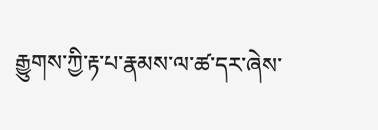རྒྱུགས་ཀྱི་རྟ་པ་རྣམས་ལ་ཚ་དར་ཞེས་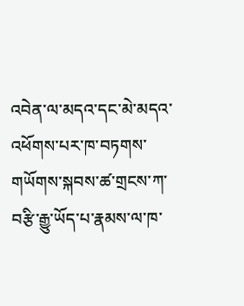འབེན་ལ་མདའ་དང་མེ་མདའ་འཕོགས་པར་ཁ་བཏགས་གཡོགས་སྐབས་ཚ་གྲངས་ཀ་བརྩི་རྒྱུ་ཡོད་པ་རྣམས་ལ་ཁ་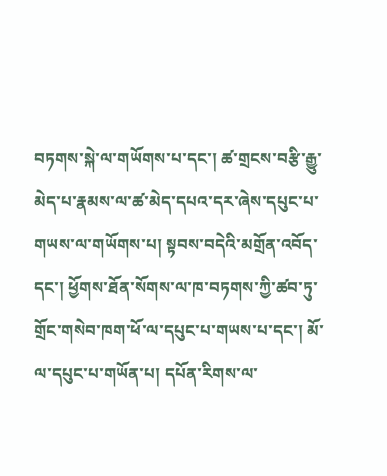བཏགས་སྐེ་ལ་གཡོགས་པ་དང་། ཚ་གྲངས་བརྩི་རྒྱུ་མེད་པ་རྣམས་ལ་ཚ་མེད་དཔའ་དར་ཞེས་དཔུང་པ་གཡས་ལ་གཡོགས་པ། སྟབས་བདེའི་མགྲོན་འབོད་དང་། ཕྱོགས་ཐོན་སོགས་ལ་ཁ་བཏགས་ཀྱི་ཚབ་ཏུ་གྲོང་གསེབ་ཁག་ཕོ་ལ་དཔུང་པ་གཡས་པ་དང་། མོ་ལ་དཔུང་པ་གཡོན་པ། དཔོན་རིགས་ལ་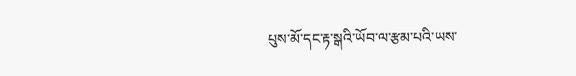པུས་མོ་དང་རྟ་སྒའི་ཡོབ་ལ་རྩམ་པའི་ཡས་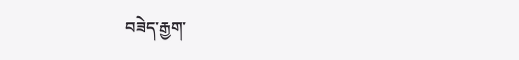བཟེད་རྒྱག་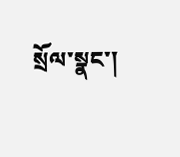སྲོལ་སྣང་།